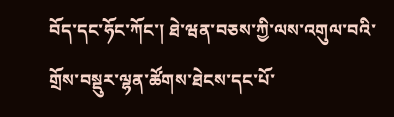བོད་དང་ཧོང་ཀོང་། ཐེ་ཝན་བཅས་ཀྱི་ལས་འགུལ་བའི་གྲོས་བསྡུར་ལྷན་ཚོགས་ཐེངས་དང་པོ་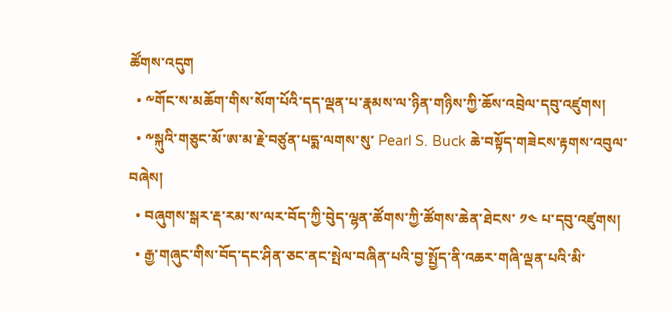ཚོགས་འདུག
  • ༸གོང་ས་མཆོག་གིས་སོག་པོའི་དད་ལྡན་པ་རྣམས་ལ་ཉིན་གཉིས་ཀྱི་ཆོས་འབྲེལ་དབུ་འཛུགས།
  • ༸སྐུའི་གཅུང་མོ་ཨ་མ་རྗེ་བཙུན་པདྨ་ལགས་སུ་ Pearl S. Buck ཆེ་བསྟོད་གཟེངས་རྟགས་འབུལ་བཞེས།
  • བཞུགས་སྒར་རྡ་རམ་ས་ལར་བོད་ཀྱི་བེུད་ལྷན་ཚོགས་ཀྱི་ཚོགས་ཆེན་ཐེངས་ ༡༤ པ་དབུ་འཛུགས།
  • རྒྱ་གཞུང་གིས་བོད་དང་ཤིན་ཅང་ནང་སྤེལ་བཞིན་པའི་བྱ་སྤྱོད་ནི་འཆར་གཞི་ལྡན་པའི་མི་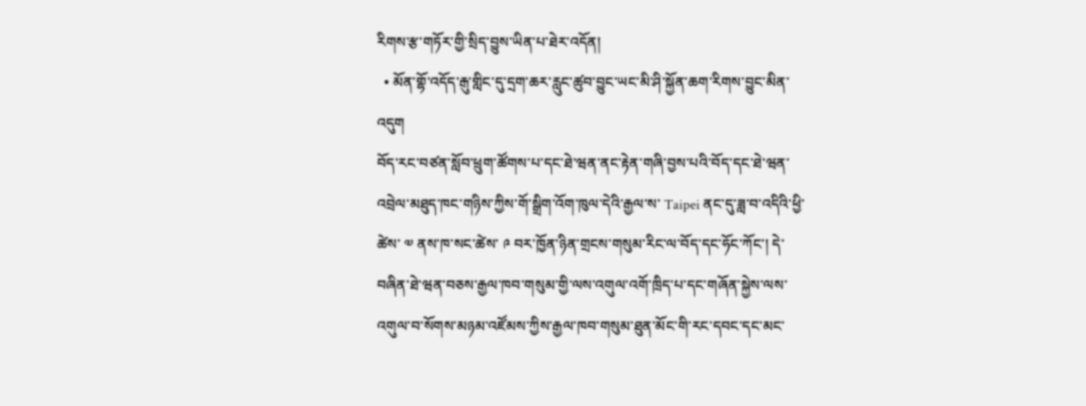རིགས་རྩ་གཏོར་གྱི་སྲིད་བྱུས་ཡིན་པ་ཐེར་འདོན།
  • མོན་གྷོ་འདོད་རྒུ་གླིང་དུ་དྲག་ཆར་རླུང་ཚུབ་བྱུང་ཡང་མི་ཤི་སྐྱོན་ཆག་རིགས་བྱུང་མིན་འདུག
བོད་རང་བཙན་སློབ་ཕྲུག་ཚོགས་པ་དང་ཐེ་ཝན་ནང་རྟེན་གཞི་བྱས་པའི་བོད་དང་ཐེ་ཝན་འབྲེལ་མཐུད་ཁང་གཉིས་ཀྱིས་གོ་སྒྲིག་འོག་ཁུལ་དེའི་རྒྱལ་ས་ Taipei ནང་དུ་ཟླ་བ་འདིའི་ཕྱི་ཚེས་ ༧ ནས་ཁ་སང་ཚེས་ ༩ བར་ཁྱོན་ཉིན་གྲངས་གསུམ་རིང་ལ་བོད་དང་ཧོང་ཀོང་། དེ་བཞིན་ཐེ་ཝན་བཅས་རྒྱལ་ཁབ་གསུམ་གྱི་ལས་འགུལ་འགོ་ཁྲིད་པ་དང་གཞོན་སྐྱེས་ལས་འགུལ་བ་སོགས་མཉམ་འཛོམས་ཀྱིས་རྒྱལ་ཁབ་གསུམ་ཐུན་མོང་གི་རང་དབང་དང་མང་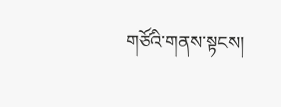གཙོའི་གནས་སྟངས།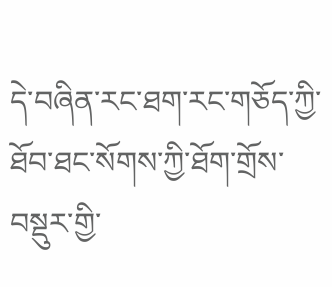དེ་བཞིན་རང་ཐག་རང་གཅོད་ཀྱི་ཐོབ་ཐང་སོགས་ཀྱི་ཐོག་གྲོས་བསྡུར་གྱི་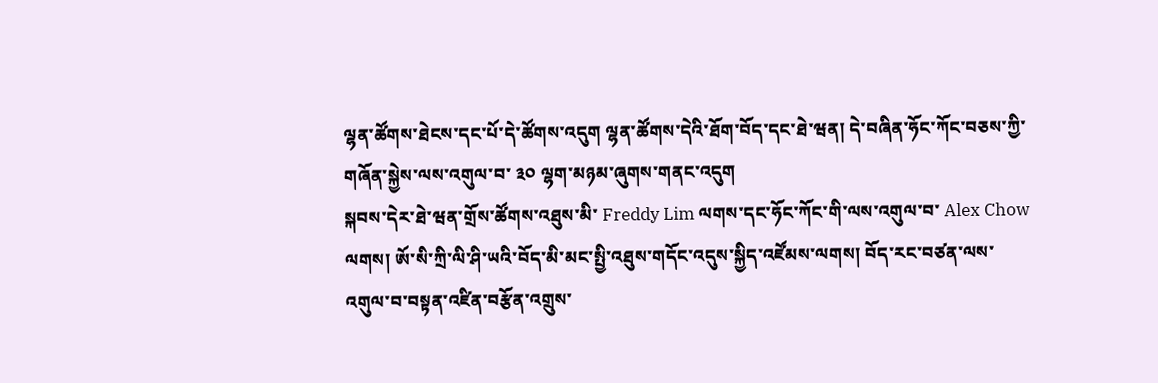ལྷན་ཚོགས་ཐེངས་དང་པོ་དེ་ཚོགས་འདུག ལྷན་ཚོགས་དེའི་ཐོག་བོད་དང་ཐེ་ཝན། དེ་བཞིན་ཧོང་ཀོང་བཅས་ཀྱི་གཞོན་སྐྱེས་ལས་འགུལ་བ་ ༣༠ ལྷག་མཉམ་ཞུགས་གནང་འདུག
སྐབས་དེར་ཐེ་ཝན་གྲོས་ཚོགས་འཐུས་མི་ Freddy Lim ལགས་དང་ཧོང་ཀོང་གི་ལས་འགུལ་བ་ Alex Chow ལགས། ཨོ་སི་ཀྲི་ལི་ཤི་ཡའི་བོད་མི་མང་སྤྱི་འཐུས་གདོང་འདུས་སྐྱིད་འཛོམས་ལགས། བོད་རང་བཙན་ལས་འགུལ་བ་བསྟན་འཛིན་བརྩོན་འགྲུས་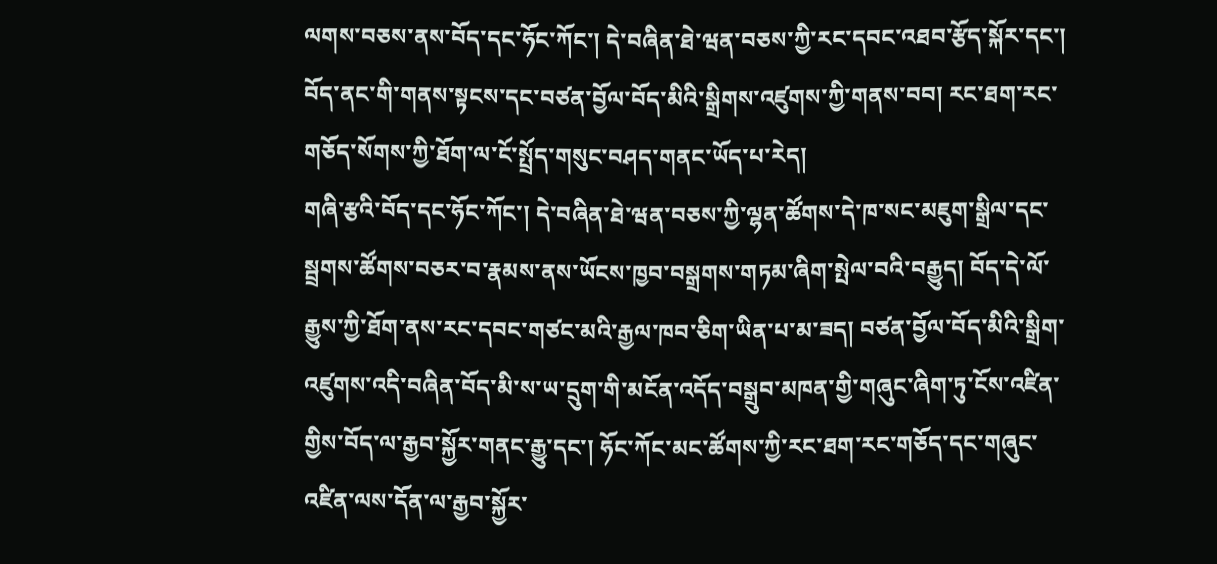ལགས་བཅས་ནས་བོད་དང་ཧོང་ཀོང་། དེ་བཞིན་ཐེ་ཝན་བཅས་ཀྱི་རང་དབང་འཐབ་རྩོད་སྐོར་དང་། བོད་ནང་གི་གནས་སྟངས་དང་བཙན་བྱོལ་བོད་མིའི་སྒྲིགས་འཛུགས་ཀྱི་གནས་བབ། རང་ཐག་རང་གཅོད་སོགས་ཀྱི་ཐོག་ལ་ངོ་སྤྲོད་གསུང་བཤད་གནང་ཡོད་པ་རེད།
གཞི་རྩའི་བོད་དང་ཧོང་ཀོང་། དེ་བཞིན་ཐེ་ཝན་བཅས་ཀྱི་ལྷན་ཚོགས་དེ་ཁ་སང་མཇུག་སྒྲིལ་དང་སྦྲགས་ཚོགས་བཅར་བ་རྣམས་ནས་ཡོངས་ཁྱབ་བསྒྲགས་གཏམ་ཞིག་སྤེལ་བའི་བརྒྱུད། བོད་དེ་ལོ་རྒྱུས་ཀྱི་ཐོག་ནས་རང་དབང་གཙང་མའི་རྒྱལ་ཁབ་ཅིག་ཡིན་པ་མ་ཟད། བཙན་བྱོལ་བོད་མིའི་སྒྲིག་འཛུགས་འདི་བཞིན་བོད་མི་ས་ཡ་དྲུག་གི་མངོན་འདོད་བསྒྲུབ་མཁན་གྱི་གཞུང་ཞིག་ཏུ་ངོས་འཛིན་གྱིས་བོད་ལ་རྒྱབ་སྐྱོར་གནང་རྒྱུ་དང་། ཧོང་ཀོང་མང་ཚོགས་ཀྱི་རང་ཐག་རང་གཅོད་དང་གཞུང་འཛིན་ལས་དོན་ལ་རྒྱབ་སྐྱོར་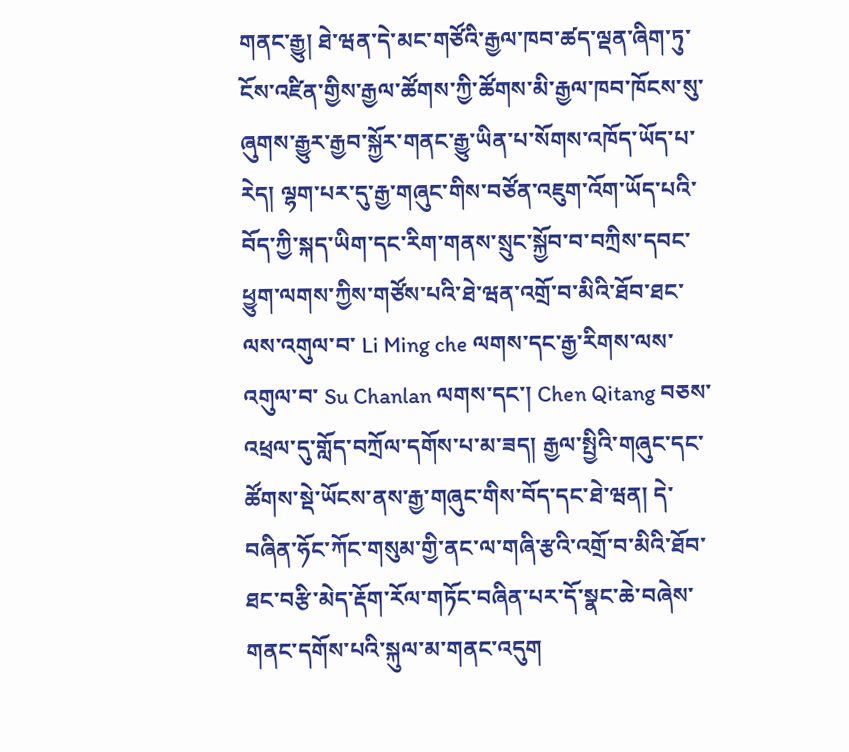གནང་རྒྱུ། ཐེ་ཝན་དེ་མང་གཙོའི་རྒྱལ་ཁབ་ཚད་ལྡན་ཞིག་ཏུ་ངོས་འཛིན་གྱིས་རྒྱལ་ཚོགས་ཀྱི་ཚོགས་མི་རྒྱལ་ཁབ་ཁོངས་སུ་ཞུགས་རྒྱུར་རྒྱབ་སྐྱོར་གནང་རྒྱུ་ཡིན་པ་སོགས་འཁོད་ཡོད་པ་རེད། ལྷག་པར་དུ་རྒྱ་གཞུང་གིས་བཙོན་འཇུག་འོག་ཡོད་པའི་བོད་ཀྱི་སྐད་ཡིག་དང་རིག་གནས་སྲུང་སྐྱོབ་བ་བཀྲིས་དབང་ཕྱུག་ལགས་ཀྱིས་གཙོས་པའི་ཐེ་ཝན་འགྲོ་བ་མིའི་ཐོབ་ཐང་ལས་འགུལ་བ་ Li Ming che ལགས་དང་རྒྱ་རིགས་ལས་འགུལ་བ་ Su Chanlan ལགས་དང་། Chen Qitang བཅས་འཕྲལ་དུ་གློད་བཀྲོལ་དགོས་པ་མ་ཟད། རྒྱལ་སྤྱིའི་གཞུང་དང་ཚོགས་སྡེ་ཡོངས་ནས་རྒྱ་གཞུང་གིས་བོད་དང་ཐེ་ཝན། དེ་བཞིན་ཧོང་ཀོང་གསུམ་གྱི་ནང་ལ་གཞི་རྩའི་འགྲོ་བ་མིའི་ཐོབ་ཐང་བརྩི་མེད་རྡོག་རོལ་གཏོང་བཞིན་པར་དོ་སྣང་ཆེ་བཞེས་གནང་དགོས་པའི་སྐུལ་མ་གནང་འདུག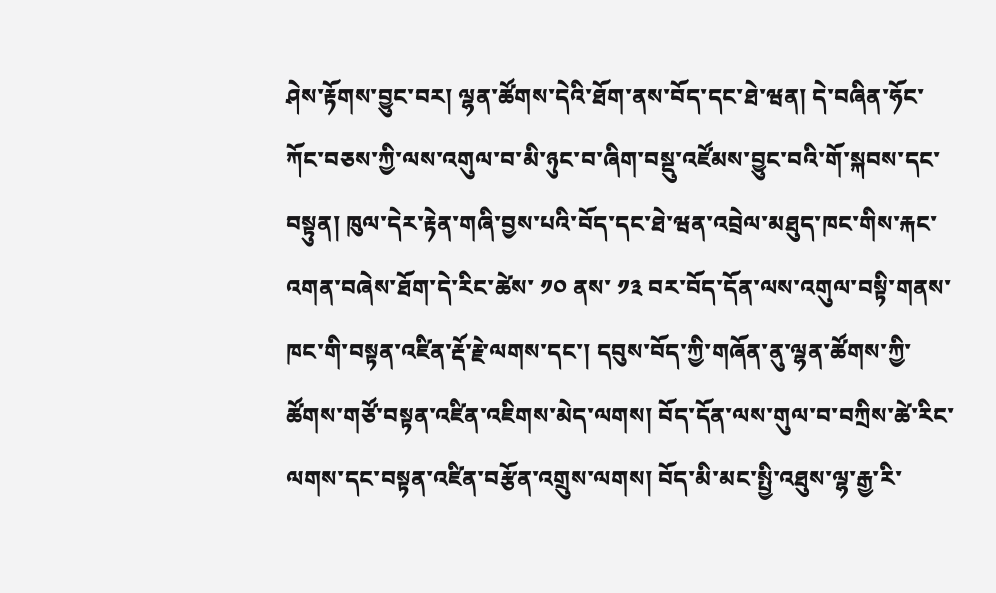ཤེས་རྟོགས་བྱུང་བར། ལྷན་ཚོགས་དེའི་ཐོག་ནས་བོད་དང་ཐེ་ཝན། དེ་བཞིན་ཧོང་ཀོང་བཅས་ཀྱི་ལས་འགུལ་བ་མི་ཉུང་བ་ཞིག་བསྡུ་འཛོམས་བྱུང་བའི་གོ་སྐབས་དང་བསྟུན། ཁུལ་དེར་རྟེན་གཞི་བྱས་པའི་བོད་དང་ཐེ་ཝན་འབྲེལ་མཐུད་ཁང་གིས་རྐང་འགན་བཞེས་ཐོག་དེ་རིང་ཚེས་ ༡༠ ནས་ ༡༣ བར་བོད་དོན་ལས་འགུལ་བསྟི་གནས་ཁང་གི་བསྟན་འཛིན་རྡོ་རྗེ་ལགས་དང་། དབུས་བོད་ཀྱི་གཞོན་ནུ་ལྷན་ཚོགས་ཀྱི་ཚོགས་གཙོ་བསྟན་འཛིན་འཇིགས་མེད་ལགས། བོད་དོན་ལས་གུལ་བ་བཀྲིས་ཚེ་རིང་ལགས་དང་བསྟན་འཛིན་བརྩོན་འགྲུས་ལགས། བོད་མི་མང་སྤྱི་འཐུས་ལྷ་རྒྱ་རི་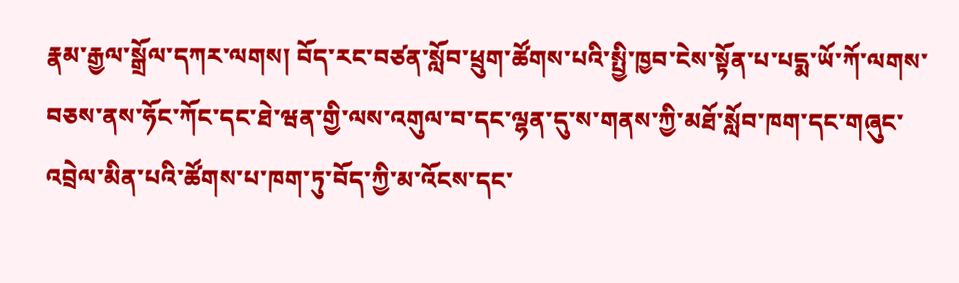རྣམ་རྒྱལ་སྒྲོལ་དཀར་ལགས། བོད་རང་བཙན་སློབ་ཕྲུག་ཚོགས་པའི་སྤྱི་ཁྱབ་ངེས་སྟོན་པ་པདྨ་ཡོ་ཀོ་ལགས་བཅས་ནས་ཧོང་ཀོང་དང་ཐེ་ཝན་གྱི་ལས་འགུལ་བ་དང་ལྷན་དུ་ས་གནས་ཀྱི་མཐོ་སློབ་ཁག་དང་གཞུང་འབྲེལ་མིན་པའི་ཚོགས་པ་ཁག་ཏུ་བོད་ཀྱི་མ་འོངས་དང་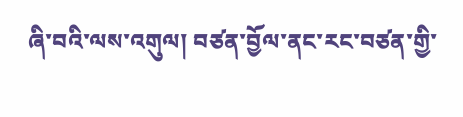ཞི་བའི་ལས་འགུལ། བཙན་བྱོལ་ནང་རང་བཙན་གྱི་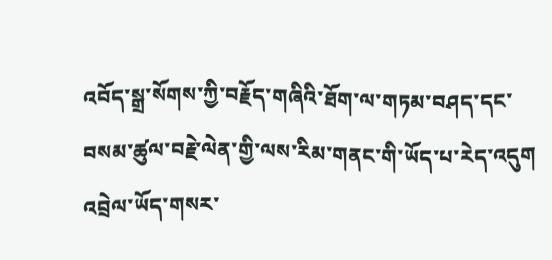འབོད་སྒྲ་སོགས་ཀྱི་བརྗོད་གཞིའི་ཐོག་ལ་གཏམ་བཤད་དང་བསམ་ཚུལ་བརྗེ་ལེན་གྱི་ལས་རིམ་གནང་གི་ཡོད་པ་རེད་འདུག
འབྲེལ་ཡོད་གསར་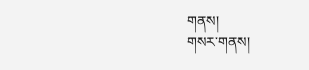གནས།
གསར་གནས།